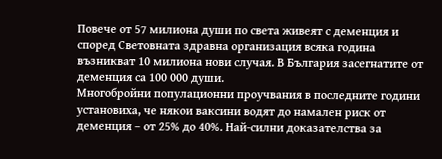Повече от 57 милиона души по света живеят с деменция и според Световната здравна организация всяка година възникват 10 милиона нови случая. В България засегнатите от деменция са 100 000 души.
Многобройни популационни проучвания в последните години установиха, че някои ваксини водят до намален риск от деменция – от 25% до 40%. Най-силни доказателства за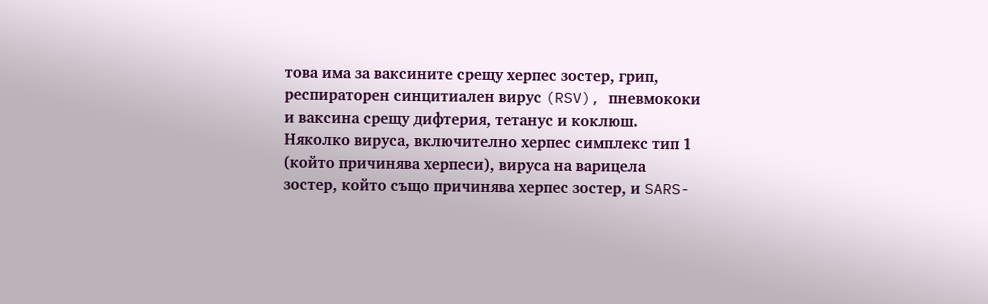това има за ваксините срещу херпес зостер, грип, респираторен синцитиален вирус (RSV), пневмококи и ваксина срещу дифтерия, тетанус и коклюш.
Няколко вируса, включително херпес симплекс тип 1 (който причинява херпеси), вируса на варицела зостер, който също причинява херпес зостер, и SARS-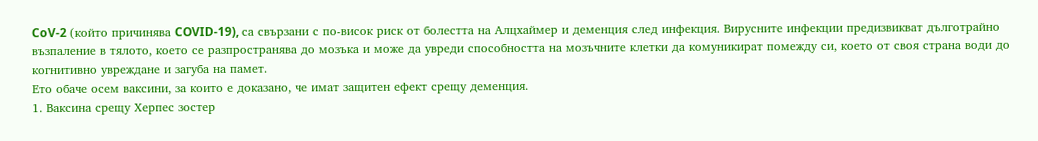CoV-2 (който причинява COVID-19), са свързани с по-висок риск от болестта на Алцхаймер и деменция след инфекция. Вирусните инфекции предизвикват дълготрайно възпаление в тялото, което се разпространява до мозъка и може да увреди способността на мозъчните клетки да комуникират помежду си, което от своя страна води до когнитивно увреждане и загуба на памет.
Ето обаче осем ваксини, за които е доказано, че имат защитен ефект срещу деменция.
1. Ваксина срещу Херпес зостер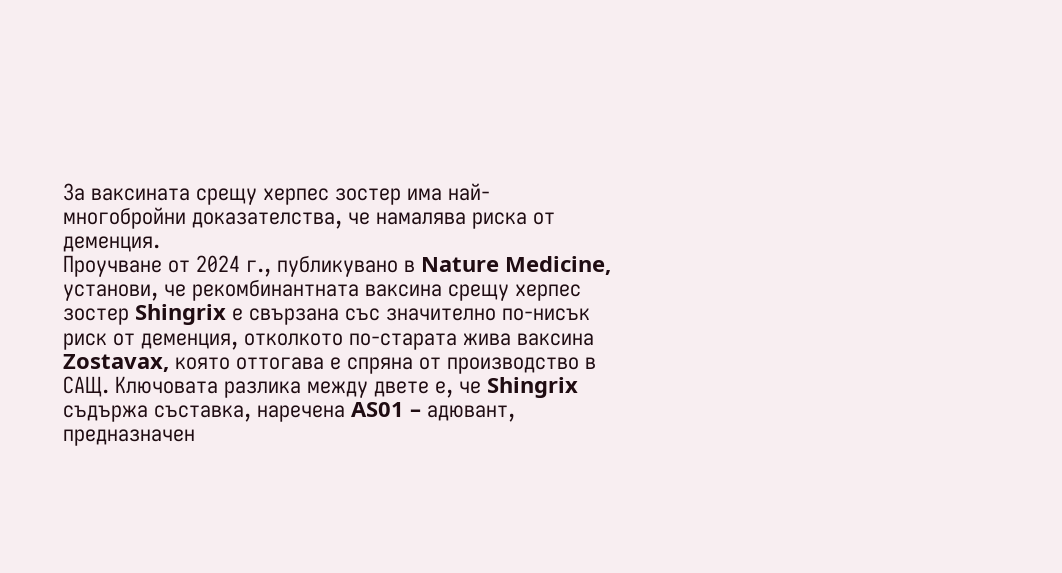За ваксината срещу херпес зостер има най-многобройни доказателства, че намалява риска от деменция.
Проучване от 2024 г., публикувано в Nature Medicine, установи, че рекомбинантната ваксина срещу херпес зостер Shingrix е свързана със значително по-нисък риск от деменция, отколкото по-старата жива ваксина Zostavax, която оттогава е спряна от производство в САЩ. Ключовата разлика между двете е, че Shingrix съдържа съставка, наречена AS01 – адювант, предназначен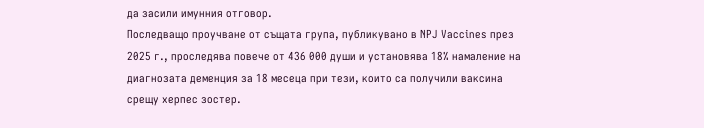да засили имунния отговор.
Последващо проучване от същата група, публикувано в NPJ Vaccines през 2025 г., проследява повече от 436 000 души и установява 18% намаление на диагнозата деменция за 18 месеца при тези, които са получили ваксина срещу херпес зостер.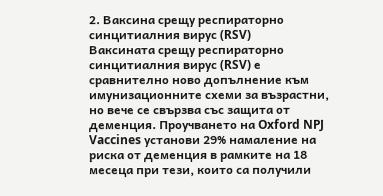2. Ваксина срещу респираторно синцитиалния вирус (RSV)
Ваксината срещу респираторно синцитиалния вирус (RSV) е сравнително ново допълнение към имунизационните схеми за възрастни, но вече се свързва със защита от деменция. Проучването на Oxford NPJ Vaccines установи 29% намаление на риска от деменция в рамките на 18 месеца при тези, които са получили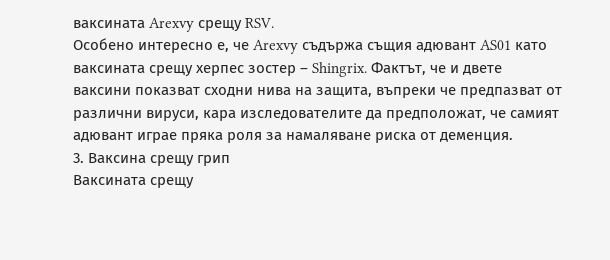ваксината Arexvy срещу RSV.
Особено интересно е, че Arexvy съдържа същия адювант AS01 като ваксината срещу херпес зостер – Shingrix. Фактът, че и двете ваксини показват сходни нива на защита, въпреки че предпазват от различни вируси, кара изследователите да предположат, че самият адювант играе пряка роля за намаляване риска от деменция.
3. Ваксина срещу грип
Ваксината срещу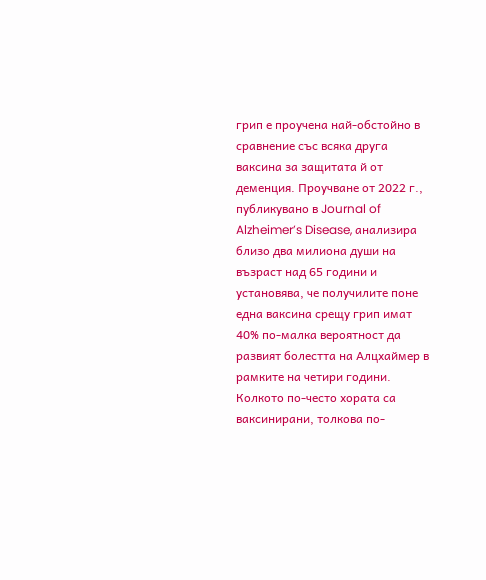грип е проучена най-обстойно в сравнение със всяка друга ваксина за защитата й от деменция. Проучване от 2022 г., публикувано в Journal of Alzheimer’s Disease, анализира близо два милиона души на възраст над 65 години и установява, че получилите поне една ваксина срещу грип имат 40% по-малка вероятност да развият болестта на Алцхаймер в рамките на четири години. Колкото по-често хората са ваксинирани, толкова по-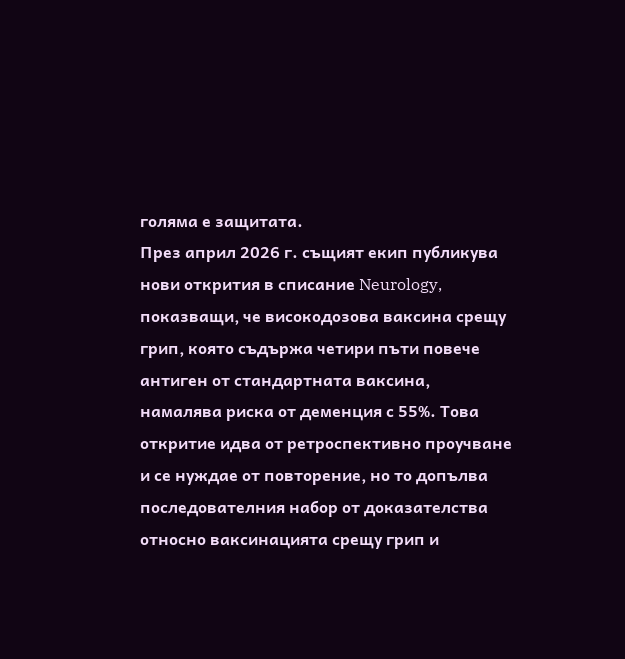голяма е защитата.
През април 2026 г. същият екип публикува нови открития в списание Neurology, показващи, че високодозова ваксина срещу грип, която съдържа четири пъти повече антиген от стандартната ваксина, намалява риска от деменция с 55%. Това откритие идва от ретроспективно проучване и се нуждае от повторение, но то допълва последователния набор от доказателства относно ваксинацията срещу грип и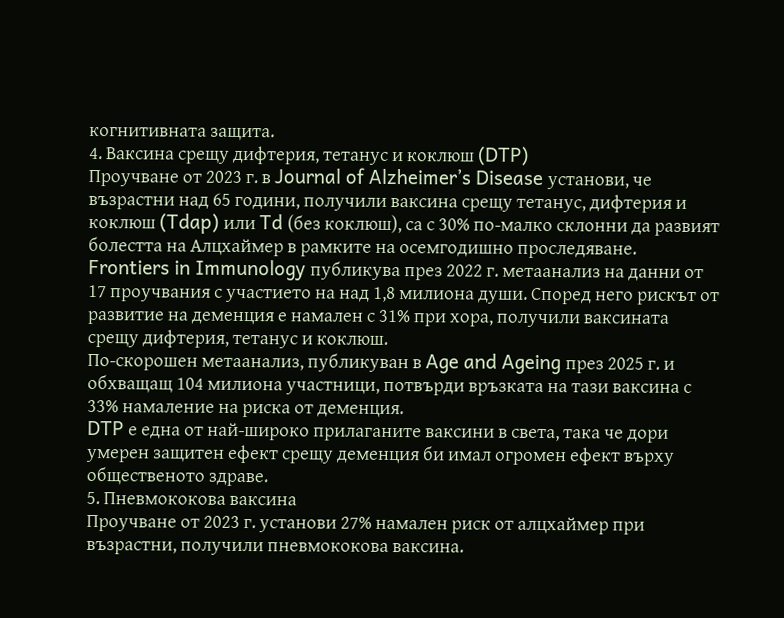когнитивната защита.
4. Ваксина срещу дифтерия, тетанус и коклюш (DTP)
Проучване от 2023 г. в Journal of Alzheimer’s Disease установи, че възрастни над 65 години, получили ваксина срещу тетанус, дифтерия и коклюш (Tdap) или Td (без коклюш), са с 30% по-малко склонни да развият болестта на Алцхаймер в рамките на осемгодишно проследяване.
Frontiers in Immunology публикува през 2022 г. метаанализ на данни от 17 проучвания с участието на над 1,8 милиона души. Според него рискът от развитие на деменция е намален с 31% при хора, получили ваксината срещу дифтерия, тетанус и коклюш.
По-скорошен метаанализ, публикуван в Age and Ageing през 2025 г. и обхващащ 104 милиона участници, потвърди връзката на тази ваксина с 33% намаление на риска от деменция.
DTP е една от най-широко прилаганите ваксини в света, така че дори умерен защитен ефект срещу деменция би имал огромен ефект върху общественото здраве.
5. Пневмококова ваксина
Проучване от 2023 г. установи 27% намален риск от алцхаймер при възрастни, получили пневмококова ваксина.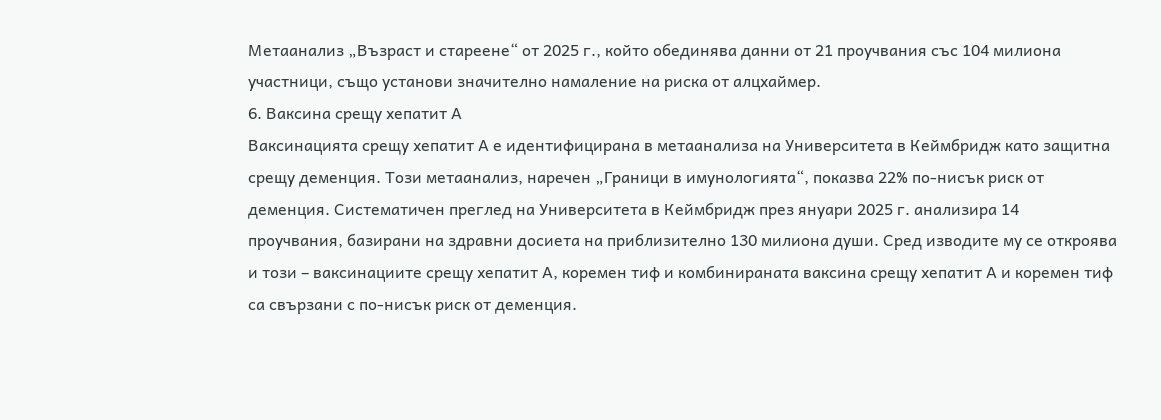Метаанализ „Възраст и стареене“ от 2025 г., който обединява данни от 21 проучвания със 104 милиона участници, също установи значително намаление на риска от алцхаймер.
6. Ваксина срещу хепатит А
Ваксинацията срещу хепатит А е идентифицирана в метаанализа на Университета в Кеймбридж като защитна срещу деменция. Този метаанализ, наречен „Граници в имунологията“, показва 22% по-нисък риск от деменция. Систематичен преглед на Университета в Кеймбридж през януари 2025 г. анализира 14 проучвания, базирани на здравни досиета на приблизително 130 милиона души. Сред изводите му се откроява и този – ваксинациите срещу хепатит А, коремен тиф и комбинираната ваксина срещу хепатит А и коремен тиф са свързани с по-нисък риск от деменция.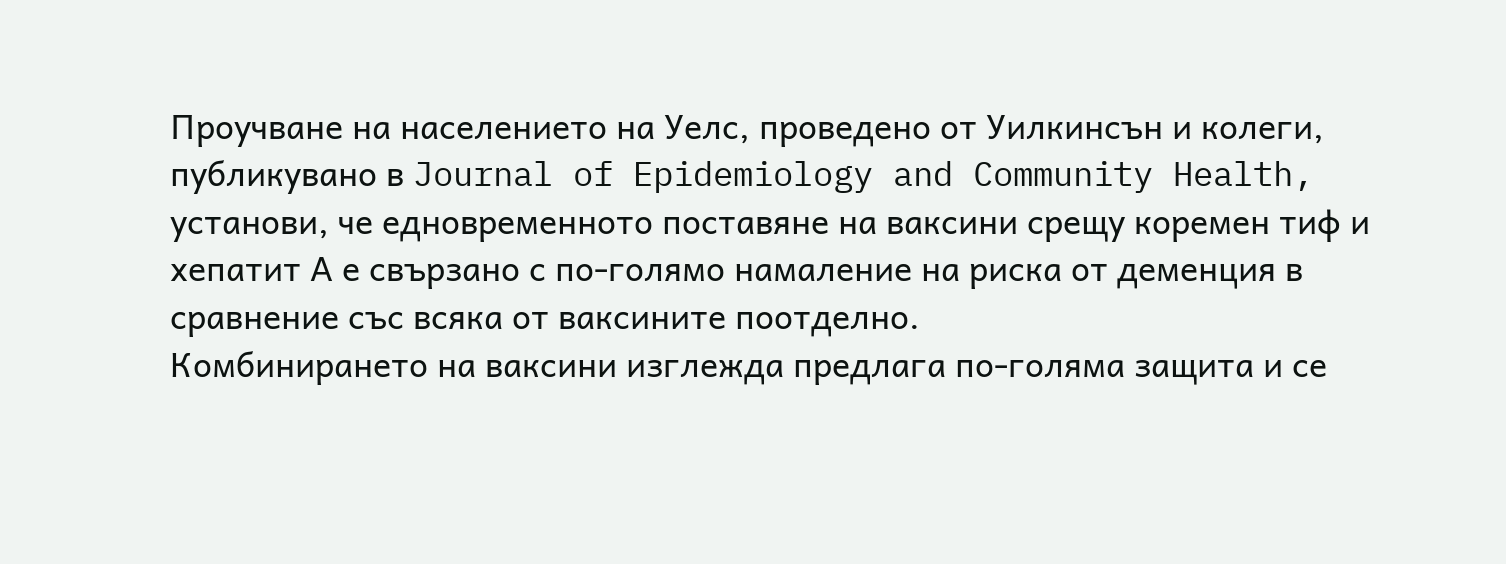Проучване на населението на Уелс, проведено от Уилкинсън и колеги, публикувано в Journal of Epidemiology and Community Health, установи, че едновременното поставяне на ваксини срещу коремен тиф и хепатит А е свързано с по-голямо намаление на риска от деменция в сравнение със всяка от ваксините поотделно.
Комбинирането на ваксини изглежда предлага по-голяма защита и се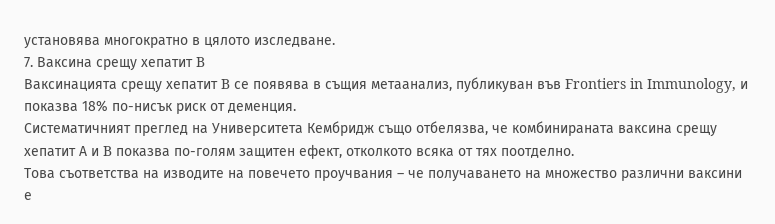установява многократно в цялото изследване.
7. Ваксина срещу хепатит B
Ваксинацията срещу хепатит B се появява в същия метаанализ, публикуван във Frontiers in Immunology, и показва 18% по-нисък риск от деменция.
Систематичният преглед на Университета Кембридж също отбелязва, че комбинираната ваксина срещу хепатит А и B показва по-голям защитен ефект, отколкото всяка от тях поотделно.
Това съответства на изводите на повечето проучвания – че получаването на множество различни ваксини е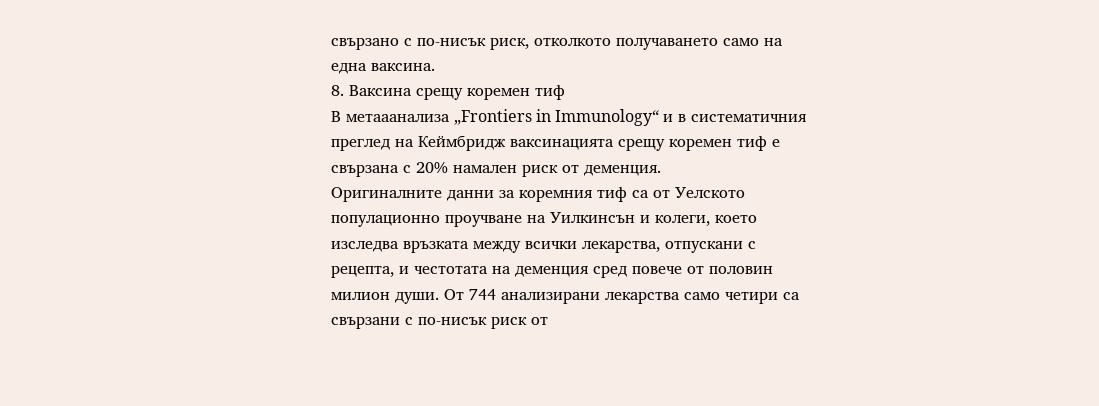свързано с по-нисък риск, отколкото получаването само на една ваксина.
8. Ваксина срещу коремен тиф
В метааанализа „Frontiers in Immunology“ и в систематичния преглед на Кеймбридж ваксинацията срещу коремен тиф е свързана с 20% намален риск от деменция.
Оригиналните данни за коремния тиф са от Уелското популационно проучване на Уилкинсън и колеги, което изследва връзката между всички лекарства, отпускани с рецепта, и честотата на деменция сред повече от половин милион души. От 744 анализирани лекарства само четири са свързани с по-нисък риск от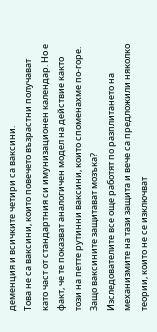деменция и всичките четири са ваксини.
Това не са ваксини, които повечето възрастни получават като част от стандартния си имунизационен календар. Но е факт, че те показват аналогичен модел на действие както този на петте рутинни ваксини, които споменахме по-горе.
Защо ваксините защитават мозъка?
Изследователите все още работят по разплитането на механизмите на тази защита и вече са предложили няколко теории, които не се изключват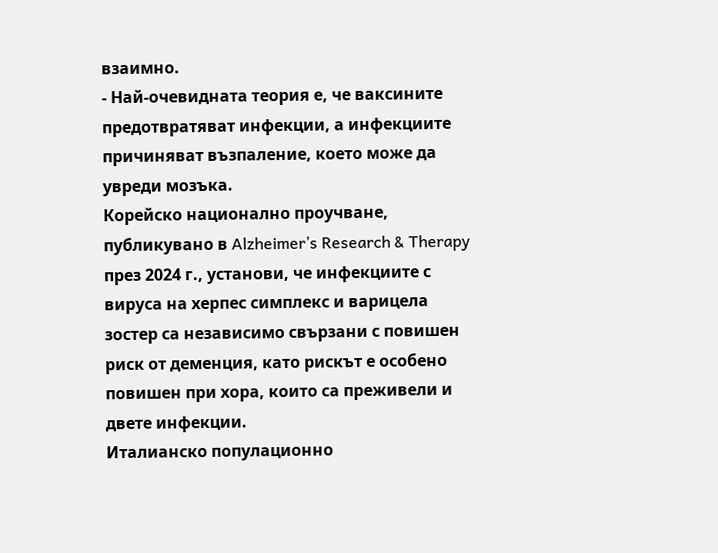взаимно.
- Най-очевидната теория е, че ваксините предотвратяват инфекции, а инфекциите причиняват възпаление, което може да увреди мозъка.
Корейско национално проучване, публикувано в Alzheimer’s Research & Therapy през 2024 г., установи, че инфекциите с вируса на херпес симплекс и варицела зостер са независимо свързани с повишен риск от деменция, като рискът е особено повишен при хора, които са преживели и двете инфекции.
Италианско популационно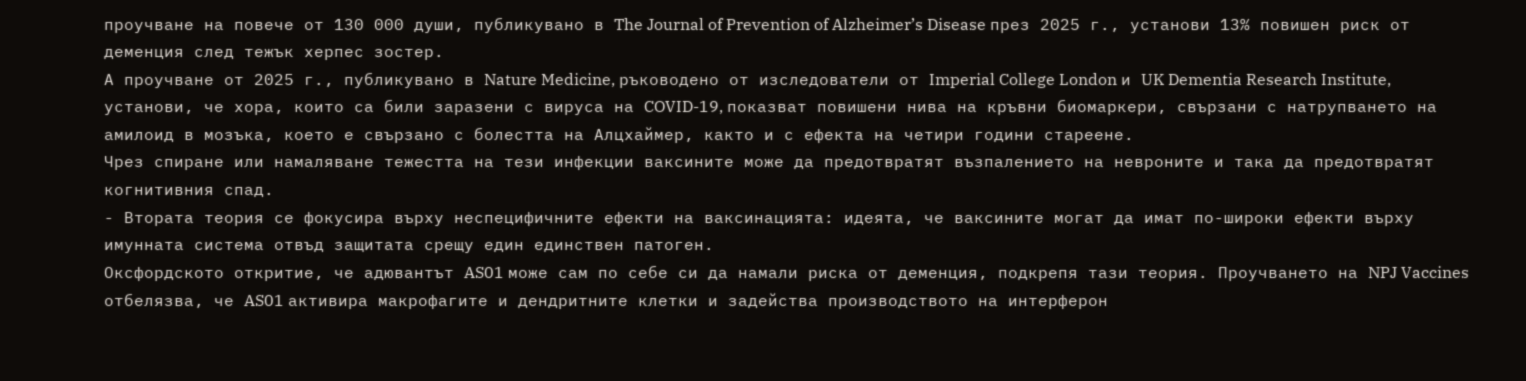проучване на повече от 130 000 души, публикувано в The Journal of Prevention of Alzheimer’s Disease през 2025 г., установи 13% повишен риск от деменция след тежък херпес зостер.
А проучване от 2025 г., публикувано в Nature Medicine, ръководено от изследователи от Imperial College London и UK Dementia Research Institute, установи, че хора, които са били заразени с вируса на COVID-19, показват повишени нива на кръвни биомаркери, свързани с натрупването на амилоид в мозъка, което е свързано с болестта на Алцхаймер, както и с ефекта на четири години стареене.
Чрез спиране или намаляване тежестта на тези инфекции ваксините може да предотвратят възпалението на невроните и така да предотвратят когнитивния спад.
- Втората теория се фокусира върху неспецифичните ефекти на ваксинацията: идеята, че ваксините могат да имат по-широки ефекти върху имунната система отвъд защитата срещу един единствен патоген.
Оксфордското откритие, че адювантът AS01 може сам по себе си да намали риска от деменция, подкрепя тази теория. Проучването на NPJ Vaccines отбелязва, че AS01 активира макрофагите и дендритните клетки и задейства производството на интерферон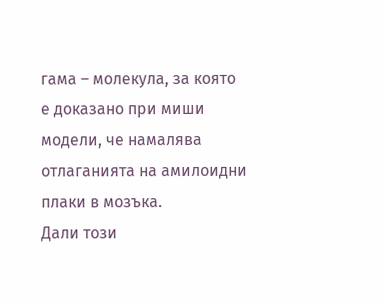гама – молекула, за която е доказано при миши модели, че намалява отлаганията на амилоидни плаки в мозъка.
Дали този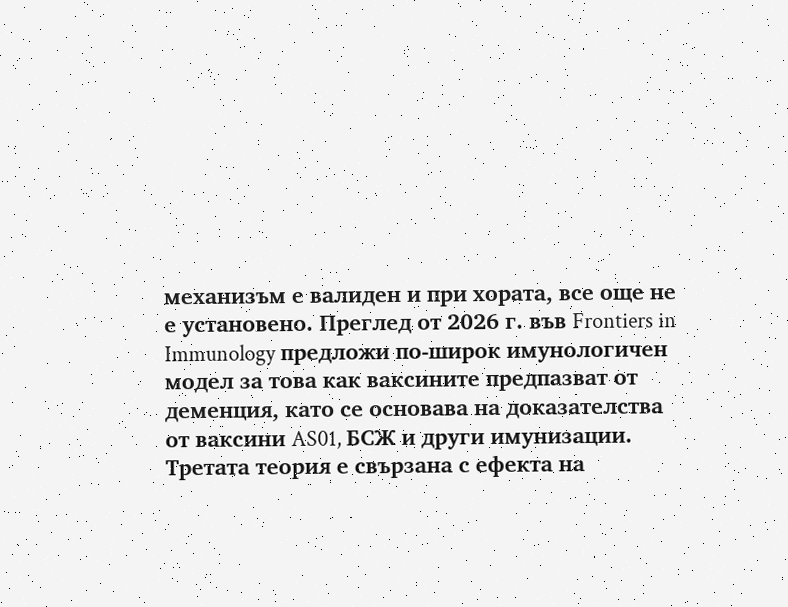механизъм е валиден и при хората, все още не е установено. Преглед от 2026 г. във Frontiers in Immunology предложи по-широк имунологичен модел за това как ваксините предпазват от деменция, като се основава на доказателства от ваксини AS01, БСЖ и други имунизации.
Третата теория е свързана с ефекта на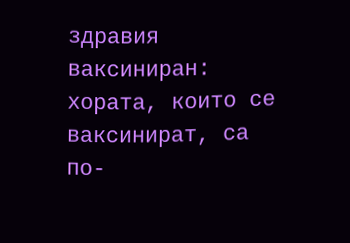здравия ваксиниран: хората, които се ваксинират, са по-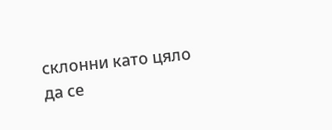склонни като цяло да се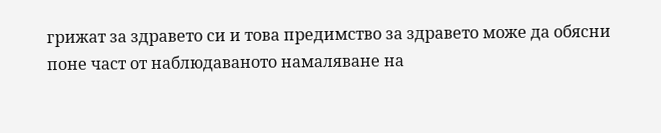грижат за здравето си и това предимство за здравето може да обясни поне част от наблюдаваното намаляване на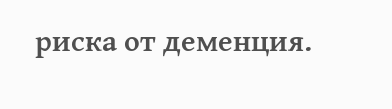риска от деменция.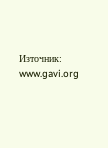Източник: www.gavi.org